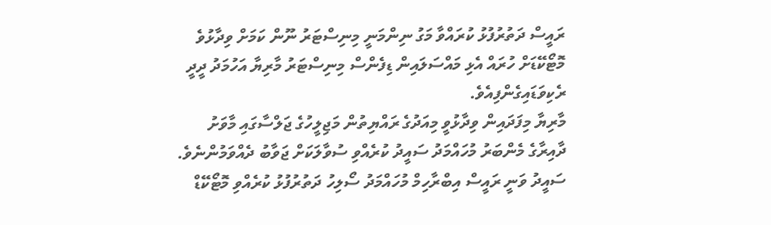ރައީސް ދަތުރުފުޅު ކުރައްވާ މަގު ނިންމަނީ މިނިސްޓަރު ނޫން ކަމަށް ވިދާޅުވެ މޮޓޯކޭޑަށް ހުރައް އެޅި މައްސަލައިން ޑިފެންސް މިނިސްޓަރު މާރިޔާ އަހުމަދު ދީދީ ރެކިވަޑައިގެންފިއެވެ.
މާރިޔާ މިފަދައިން ވިދާޅުވީ މިއަދުގެ ރައްޔިތުން މަޖިލީހުގެ ޖަލްސާގައި މާވަށު ދާއިރާގެ މެންބަރު މުހައްމަދު ސައީދު ކުރެއްވި ސުވާލަކަށް ޖަވާބު ދެއްވަމުންނެވެ.
ސައީދު ވަނީ ރައީސް އިބްރާހިމް މުހައްމަދު ސޯލިހު ދަތުރުފުޅު ކުރެއްވި މޮޓޯކޭޑް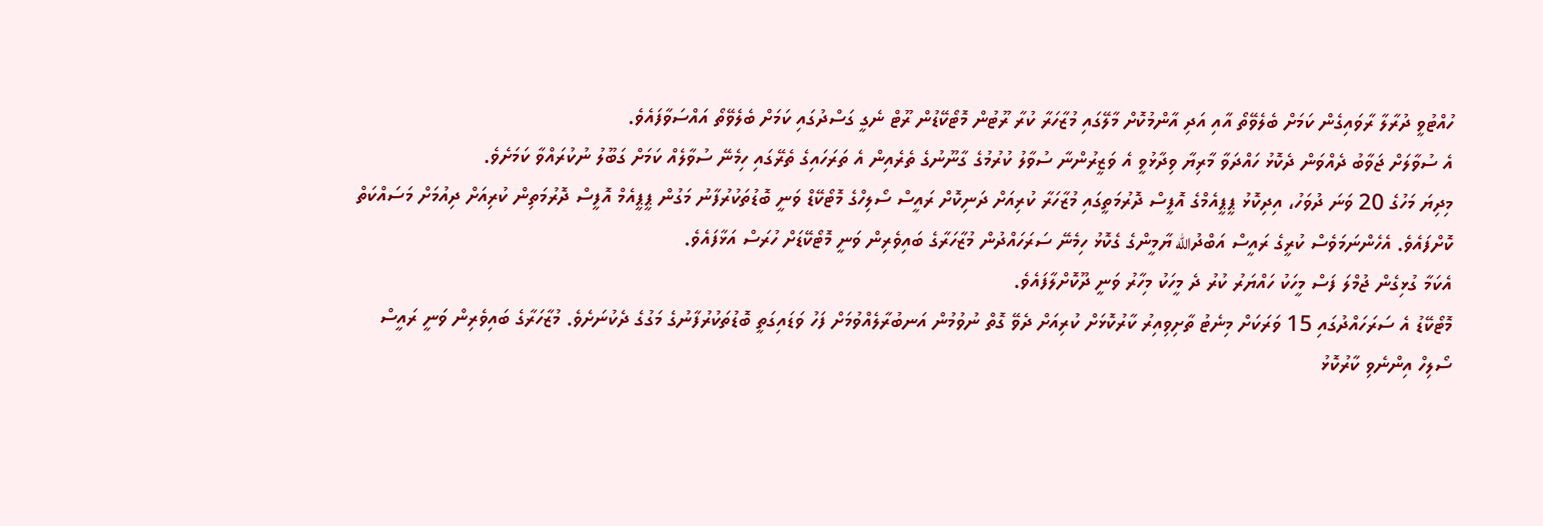ހުއްޓުވީ ދުރާލާ ރާވައިގެން ކަމަށް ބެލެވޭތޯ އާއި އަދި އާންމުކޮށް މާލޭގައި މުޒާހަރާ ކުރާ ރޫޓުން މޮޓޯކޭޑުން ރޫޓް ނެގީ ގަސްދުގައި ކަމަށް ބެލެވޭތޯ އައްސަވާފައެވެ.
އެ ސުވާލަށް ޖަވާބު ދެއްވަން ދެކޮޅު ހައްދަވާ މާރިޔާ ވިދާޅުވީ އެ ވަޒީރުންނާ ސުވާލު ކުރުމުގެ ގާނޫނުގެ ތެރެއިން އެ ތަރަހައިގެ ތެރޭގައި ހިމެނޭ ސުވާލެއް ކަމަށް ގަބޫލު ނުކުރައްވާ ކަމަށެވެ.
މިދިޔަ މަހުގެ 20 ވަނަ ދުވަހު، އިދިކޮޅު ޕީޕީއެމްގެ އޮފީސް ދޮރުމަތީގައި މުޒާހަރާ ކުރިއަށް ދަނިކޮށް ރައީސް ސޯލިހްގެ މޮޓޯކޭޑް ވަނީ ބޮޑުތަކުރުފާނު މަގުން ޕީޕީއެމް އޮފީސް ދޮރުމަތިން ކުރިއަށް ދިއުމަށް މަސައްކަތް ކޮށްފައެވެ. އެހެންނަމަވެސް ކުރީގެ ރައީސް އަބްދުالله ޔާމީންގެ ގެކޮޅު ހިމެނޭ ސަރަހައްދުން މުޒާހަރާގެ ބައިވެރިން ވަނީ މޮޓޯކޭޑަށް ހުރަސް އަޅާފައެވެ.
އެކަމާ ގުޅިގެން ޖުމްލަ ފަސް މީހަކު ހައްޔަރު ކުރު ދެ މީހަކު މިހާރު ވަނީ ދޫކޮށްލާފައެވެ.
މޮޓޯކޭޑު އެ ސަރަހައްދުގައި 15 ވަރަކަށް މިނެޓު ތާށިވިއިރު ކާރުކޮޅަށް ކުރިއަށް ދެވޭ ގޮތް ނުވުމުން އަނބުރާލެއްވުމަށް ފަހު ވަޑައިގަތީ ބޮޑުތަކުރުފާނުގެ މަގުގެ ދެކުނަށެވެ. މުޒާހަރާގެ ބައިވެރިން ވަނީ ރައީސް ސޯލިހް އިންނެވި ކާރުކޮޅު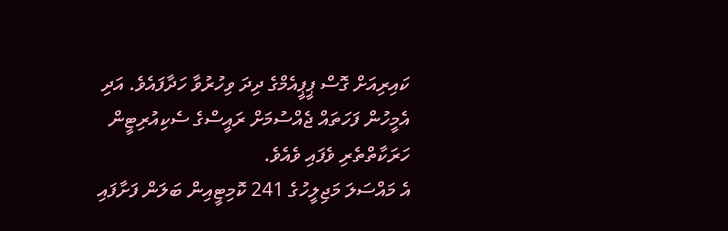ކައިރިއަށް ގޮސް ޕީޕީއެމްގެ ދިދަ ވިހުރުވާ ހަދާފައެވެ. އަދި އެމީހުން ފަހަތައް ޖެއްސުމަށް ރައީސްގެ ސެކިއުރިޓީން ހަރަކާތްތެރި ވެފައި ވެއެވެ.
އެ މައްސަލަ މަޖިލީހުގެ 241 ކޮމިޓީއިން ބަލަން ފަށާފައި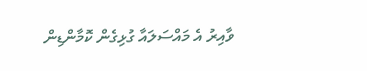ވާއިރު އެ މައްސަލައާ ގުޅިގެން ކޮމާންޑިން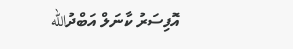އޮފިސަރު ކާނަލް އަބްދުالله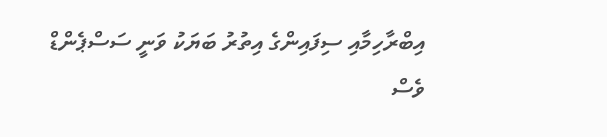އިބްރާހިމާއި ސިފައިންގެ އިތުރު ބަޔަކު ވަނީ ސަސްޕެންޑް ވެސް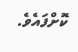ކޮށްފައެވެ.